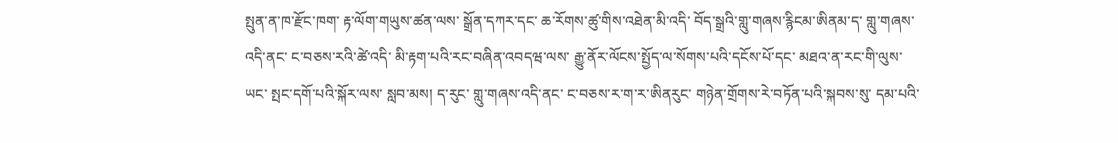སྤུན་ན་ཁ་རྫོང་ཁག་ རྟ་ལོག་གཡུས་ཚན་ལས་ སྒྲོན་དཀར་དང་ ཆ་རོགས་ཚུ་གིས་འཐེན་མི་འདི་ བོད་སྒྲའི་གླུ་གཞས་རྙིངམ་ཨིནམ་ད་ གླུ་གཞས་འདི་ནང་ ང་བཅས་རའི་ཚེ་འདི་ མི་རྟག་པའི་རང་བཞིན་འབདཝ་ལས་ རྒྱུ་ནོར་ལོངས་སྤྱོད་ལ་སོགས་པའི་དངོས་པོ་དང་ མཐའ་ན་རང་གི་ལུས་ཡང་ སྤང་དགོ་པའི་སྐོར་ལས་ སླབ་མས། ད་རུང་ གླུ་གཞས་འདི་ནང་ ང་བཅས་ར་ག་ར་ཨིནརུང་ གཉེན་གྲོགས་རེ་བཏོན་པའི་སྐབས་སུ་ དམ་པའི་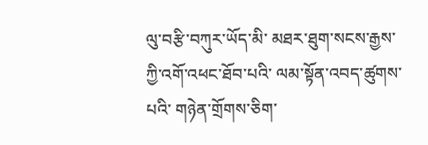ལུ་བརྩི་བཀུར་ཡོད་མི་ མཐར་ཐུག་སངས་རྒྱས་ཀྱི་འགོ་འཕང་ཐོབ་པའི་ ལམ་སྟོན་འབད་ཚུགས་པའི་ གཉེན་གྲོགས་ཅིག་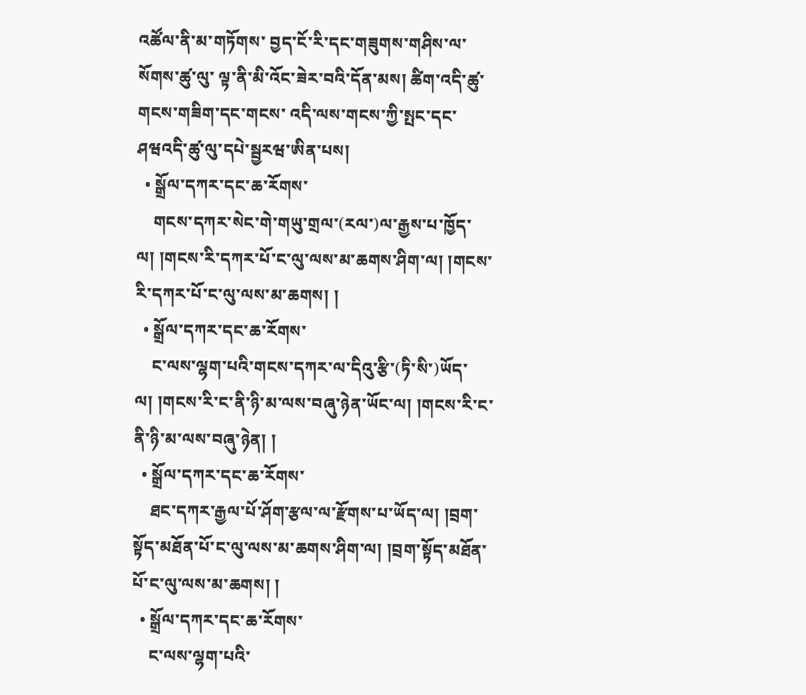འཚོལ་ནི་མ་གཏོགས་ བྱད་ངོ་རི་དང་གཟུགས་གཤིས་ལ་སོགས་ཚུ་ལུ་ ལྟ་ནི་མི་འོང་ཟེར་བའི་དོན་མས། ཚིག་འདི་ཚུ་ གངས་གཟིག་དང་གངས་ འདི་ལས་གངས་ཀྱི་སྤང་དང་ ཤཝའདི་ཚུ་ལུ་དཔེ་སྦྱརཝ་ཨིན་པས།
  • སྒྲོལ་དཀར་དང་ཆ་རོགས་
    གངས་དཀར་སེང་གེ་གཡུ་གྲལ་(རལ་)ལ་རྒྱས་པ་ཁྱོད་ལ། །གངས་རི་དཀར་པོ་ང་ལུ་ལས་མ་ཆགས་ཤིག་ལ། །གངས་རི་དཀར་པོ་ང་ལུ་ལས་མ་ཆགས། །
  • སྒྲོལ་དཀར་དང་ཆ་རོགས་
    ང་ལས་ལྷག་པའི་གངས་དཀར་ལ་དིའུ་རྩི་(ཏི་སི་)ཡོད་ལ། །གངས་རི་ང་ནི་ཉི་མ་ལས་བཞུ་ཉེན་ཡོང་ལ། །གངས་རི་ང་ནི་ཉི་མ་ལས་བཞུ་ཉེན། །
  • སྒྲོལ་དཀར་དང་ཆ་རོགས་
    ཐང་དཀར་རྒྱལ་པོ་ཤོག་རྩལ་ལ་རྫོགས་པ་ཡོད་ལ། །བྲག་སྟོད་མཐོན་པོ་ང་ལུ་ལས་མ་ཆགས་ཤིག་ལ། །བྲག་སྟོད་མཐོན་པོ་ང་ལུ་ལས་མ་ཆགས། །
  • སྒྲོལ་དཀར་དང་ཆ་རོགས་
    ང་ལས་ལྷག་པའི་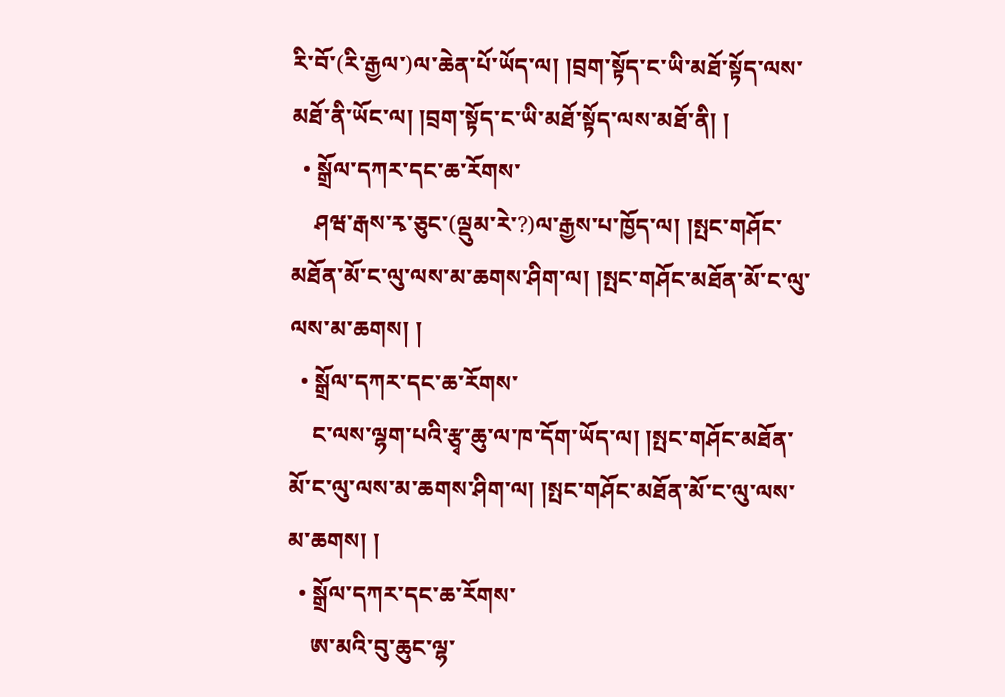རི་བོ་(རི་རྒྱལ་)ལ་ཆེན་པོ་ཡོད་ལ། །བྲག་སྟོད་ང་ཡི་མཐོ་སྟོད་ལས་མཐོ་ནི་ཡོང་ལ། །བྲག་སྟོད་ང་ཡི་མཐོ་སྟོད་ལས་མཐོ་ནི། །
  • སྒྲོལ་དཀར་དང་ཆ་རོགས་
    ཤཝ་རྒས་རྭ་ཅུང་(ལྡུམ་རེ་?)ལ་རྒྱས་པ་ཁྱོད་ལ། །སྤང་གཤོང་མཐོན་མོ་ང་ལུ་ལས་མ་ཆགས་ཤིག་ལ། །སྤང་གཤོང་མཐོན་མོ་ང་ལུ་ལས་མ་ཆགས། །
  • སྒྲོལ་དཀར་དང་ཆ་རོགས་
    ང་ལས་ལྷག་པའི་རྩྭ་ཆུ་ལ་ཁ་དོག་ཡོད་ལ། །སྤང་གཤོང་མཐོན་མོ་ང་ལུ་ལས་མ་ཆགས་ཤིག་ལ། །སྤང་གཤོང་མཐོན་མོ་ང་ལུ་ལས་མ་ཆགས། །
  • སྒྲོལ་དཀར་དང་ཆ་རོགས་
    ཨ་མའི་བུ་ཆུང་ལྷ་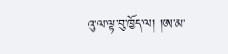འུ་ལ་ལྟ་བུ་ཁྱོད་ལ། །ཨ་མ་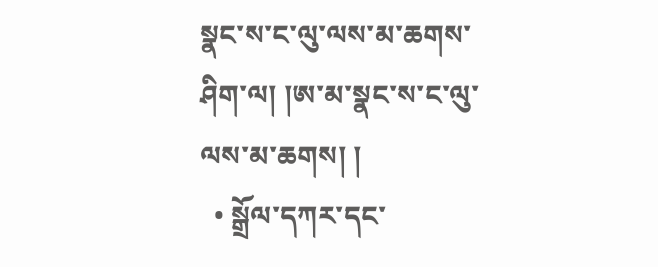སྣང་ས་ང་ལུ་ལས་མ་ཆགས་ཤིག་ལ། །ཨ་མ་སྣང་ས་ང་ལུ་ལས་མ་ཆགས། །
  • སྒྲོལ་དཀར་དང་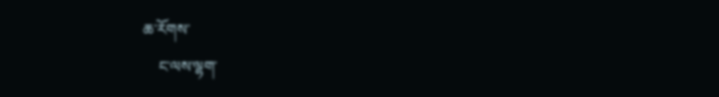ཆ་རོགས་
    ང་ལས་ལྷག་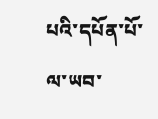པའི་དཔོན་པོ་ལ་ཡབ་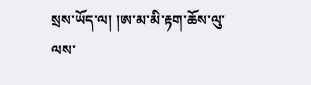སྲས་ཡོད་ལ། །ཨ་མ་མི་རྟག་ཆོས་ལུ་ལས་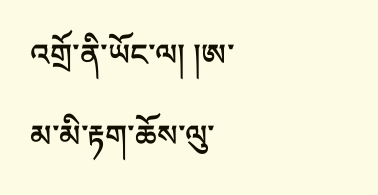འགྲོ་ནི་ཡོང་ལ། །ཨ་མ་མི་རྟག་ཆོས་ལུ་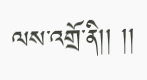ལས་འགྲོ་ནི།། །།